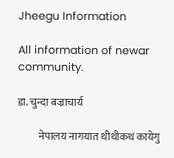Jheegu Information

All information of newar community.

डा. चुन्दा बज्राचार्य

          नेपालय नागयात थीथीकथं कायेगु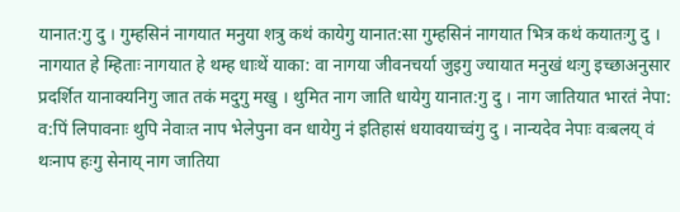यानात:गु दु । गुम्हसिनं नागयात मनुया शत्रु कथं कायेगु यानात:सा गुम्हसिनं नागयात भित्र कथं कयातःगु दु । नागयात हे म्हिताः नागयात हे थम्ह धाःथें याका: वा नागया जीवनचर्या जुइगु ज्यायात मनुखं थःगु इच्छाअनुसार प्रदर्शित यानाक्यनिगु जात तकं मदुगु मखु । थुमित नाग जाति धायेगु यानात:गु दु । नाग जातियात भारतं नेपा: व:पिं लिपावनाः थुपि नेवाःत नाप भेलेपुना वन धायेगु नं इतिहासं धयावयाच्वंगु दु । नान्यदेव नेपाः वःबलय्‌ वं थःनाप हःगु सेनाय्‌ नाग जातिया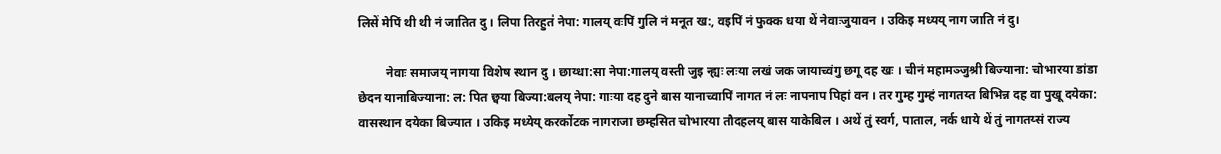लिसें मेपिं थी थी नं जातित दु । लिपा तिरहुत॑ नेपा: गालय्‌ वःपिं गुलि नं मनूत ख:, वइपिं नं फुक्क धया थें नेवाःजुयावन । उकिइ मध्यय्‌ नाग जाति नं दु।

         नेवाः समाजय्‌ नागया विशेष स्थान दु । छाय्धा:सा नेपा:गालय्‌ वस्ती जुइ न्ह्यः लःया लखं जक जायाच्वंगु छगू दह खः । चीनं महामञ्जुश्री बिज्याना: चोभारया डांडा छेदन यानाबिज्याना: ल: पित छ्वया बिज्या:बलय्‌ नेपा: गाःया दह दुने बास यानाच्वापिं नागत नं लः नापनाप पिहां वन । तर गुम्ह गुम्हं नागतय्त बिभिन्न दह वा पुखू दयेका: वासस्थान दयेका बिज्यात । उकिइ मध्येय्‌ करर्कोटक नागराजा छम्हसित चोभारया तौदहलय्‌ बास याकेबिल । अथें तुं स्वर्ग, पाताल, नर्क धाये थें तुं नागतय्सं राज्य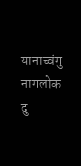यानाच्वंगु नागलोक दु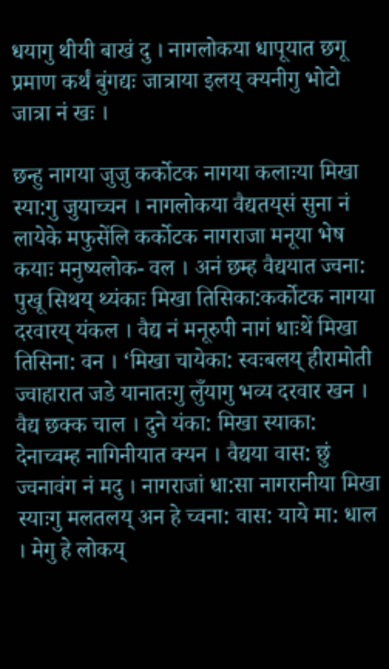धयागु थीयी बाखं दु । नागलोकया धापूयात छगू प्रमाण कर्थं बुंगद्यः जात्राया इलय्‌ क्यनीगु भोटो जात्रा नं खः ।

छन्हु नागया जुजु कर्कोटक नागया कलाःया मिखा स्या:गु जुयाच्चन । नागलोकया वैद्यतय्‌सं सुना नं लायेके मफुसेंलि कर्कोटक नागराजा मनूया भेष कयाः मनुष्यलोक- वल । अनं छम्ह वैद्ययात ज्वना: पुखू सिथय्‌ थ्यंकाः मिखा तिसिका:कर्कोटक नागया दरवारय्‌ यंकल । वैद्य नं मनूरुपी नागं धाःथें मिखा तिसिना: वन । ‘मिखा चायेका: स्वःबलय्‌ हीरामोती ज्वाहारात जडे यानातःगु लुँयागु भव्य दरवार खन । वैद्य छक्क चाल । दुने यंका: मिखा स्याका: देनाच्वम्ह नागिनीयात क्यन । वैद्यया वास: छुं ज्वनावंग नं मदु । नागराजां धा:सा नागरानीया मिखा स्याःगु मलतलय्‌ अन हे च्वना: वास: याये मा: धाल । मेगु हे लोकय्‌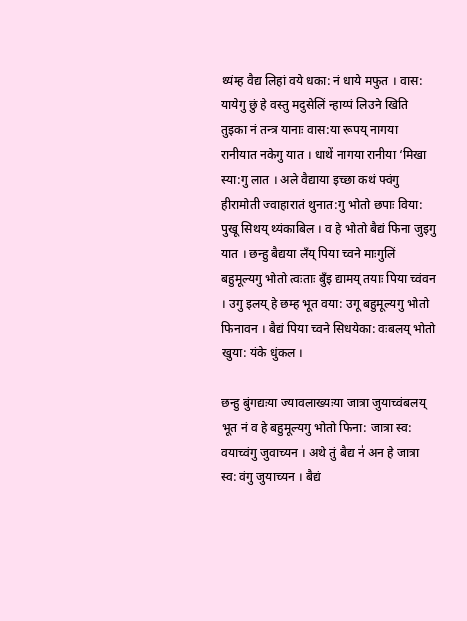थ्यंम्ह वैद्य लिहां वये धका: नं धाये मफुत । वास: यायेगु छुं हे वस्तु मदुसेलिं न्हाय्पं लिउने खिति तुइका नं तन्त्र यानाः वास:या रूपय्‌ नागया रानीयात नकेगु यात । धाथें नागया रानीया ‘मिखा स्या:गु लात । अले वैद्याया इच्छा कथं फ्वंगु हीरामोती ज्वाहारातं थुनात:गु भोतो छपाः विया: पुखू सिथय्‌ थ्यंकाबिल । व हे भोतो बैद्यं फिना जुइगु यात । छन्हु बैद्यया लँय् पिया च्वने माःगुलिं बहुमूल्यगु भोतो त्वःताः बुँइ द्यामय्‌ तयाः पिया च्वंवन । उगु इलय्‌ हे छम्ह भूत वया: उगू बहुमूल्यगु भोतो फिनावन । बैद्यं पिया च्वने सिधयेका: वःबलय्‌ भोतो खुया: यंके धुंकल ।

छन्हु बुंगद्यःया ज्यावलाख्यःया जात्रा जुयाच्वंबलय्‌ भूत नं व हे बहुमूल्यगु भोतो फिना: जात्रा स्व: वयाच्वंगु जुवाच्यन । अथे तुं बैद्य न॑ अन हे जात्रा स्व: वंगु जुयाच्यन । बैद्यं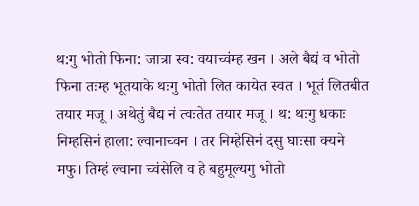थ:गु भोतो फिना: जात्रा स्व: वयाच्वंम्ह खन । अले बैद्यं व भोतो फिना तःम्ह भूतयाके थःगु भोतो लित कायेत स्वत । भूतं लितबीत तयार मजू । अथेतुं बैद्य नं त्वःतेत तयार मजू । थ: थःगु धकाः निम्हसिनं हाला: ल्वानाच्वन । तर निम्हेसिनं दसु घाःसा क्यने मफु। तिम्हं ल्वाना च्वंसेलि व हे बहुमूल्यगु भोतो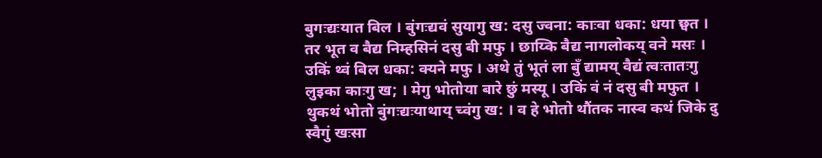बुगःद्यःयात बिल । बुंगःद्यवं सुयागु ख: दसु ज्वना: काःवा धका: धया छ्वत । तर भूत व बैद्य निम्हसिनं दसु बी मफु । छाय्कि बैद्य नागलोकय्‌ वने मसः । उकिं थ्वं बिल धका: क्यने मफु । अथे तुं भूतं ला बुँ द्यामय् वैद्यं त्वःतातःगु लुइका काःगु ख; । मेगु भोतोया बारे छुं मस्यू । उकिं वं नं दसु बी मफुत । थुकथं भोतो बुंगःद्यःयाथाय्‌ च्वंगु ख: । व हे भोतो थौंतक नास्व कथं जिके दु स्वैगुं खःसा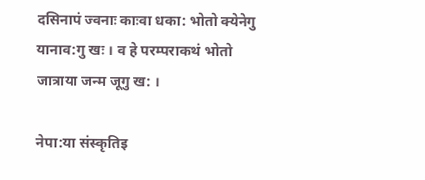दसिनापं ज्वनाः काःवा धका: भोतो क्येनेगु यानाव:गु खः । व हे परम्पराकथं भोतो जात्राया जन्म जूगु ख: ।

नेपा:या संस्कृतिइ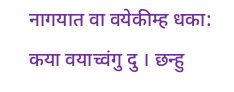नागयात वा वयेकीम्ह धका: कया वयाच्वंगु दु । छन्हु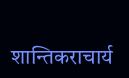शान्तिकराचार्य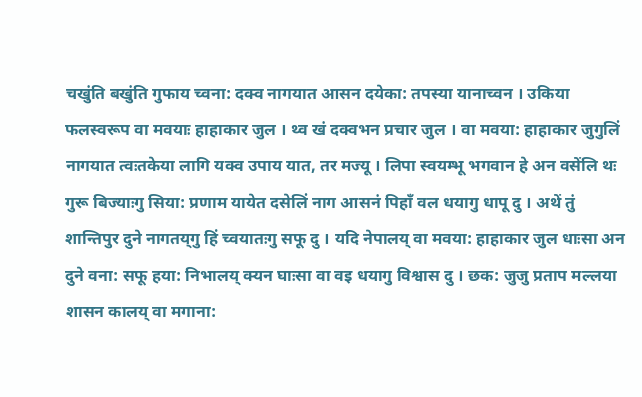चखुंति बखुंति गुफाय च्वना: दक्व नागयात आसन दयेका: तपस्या यानाच्वन । उकिया फलस्वरूप वा मवयाः हाहाकार जुल । थ्व खं दक्वभन प्रचार जुल । वा मवया: हाहाकार जुगुलिं नागयात त्वःतकेया लागि यक्व उपाय यात, तर मज्यू । लिपा स्वयम्भू भगवान हे अन वसेंलि थः गुरू बिज्याःगु सिया: प्रणाम यायेत दसेलिं नाग आसनं पिहाँ वल धयागु धापू दु । अथें तुं शान्तिपुर दुने नागतय्‌गु हिं च्वयातःगु सफू दु । यदि नेपालय् वा मवया: हाहाकार जुल धाःसा अन दुने वना: सफू हया: निभालय् क्यन घाःसा वा वइ धयागु विश्वास दु । छक: जुजु प्रताप मल्लया शासन कालय्‌ वा मगाना: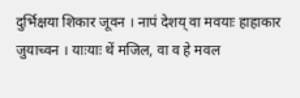दुर्भिक्षया शिकार जूवन । नापं देशय्‌ वा मवयाः हाहाकार जुयाच्वन । याःयाः थें मजिल, वा व हे मवल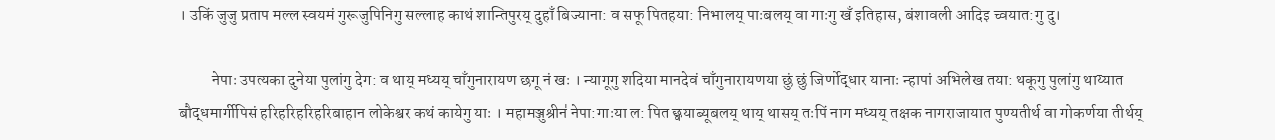। उकिं जुजु प्रताप मल्ल स्वयमं गुरूजुपिनिगु सल्लाह काथं शान्तिपुरय् दुहाँ बिज्याना: व सफू पितहया: निभालय्‌ पाःबलय्‌ वा गाःगु खँ इतिहास, बंशावली आदिइ च्वयात:गु दु।

          नेपाः उपत्यका दुनेया पुलांगु देग: व थाय् मध्यय् चाँगुनारायण छगू नं खः । न्यागूगु शदिया मानदेवं चाँगुनारायणया छुं छुं जिर्णोद्धार यानाः न्हापां अभिलेख तया: थकूगु पुलांगु थाय्यात बौद्धमार्गीपिसं हरिहरिहरिहरिबाहान लोकेश्वर कथं कायेगु याः । महामञ्जुश्रीन॑ नेपा:गाःया ल: पित छ्वयाब्यूबलय्‌ थाय्‌ थासय्‌ तःपिं नाग मध्यय्‌ तक्षक नागराजायात पुण्यतीर्थ वा गोकर्णया तीर्थय्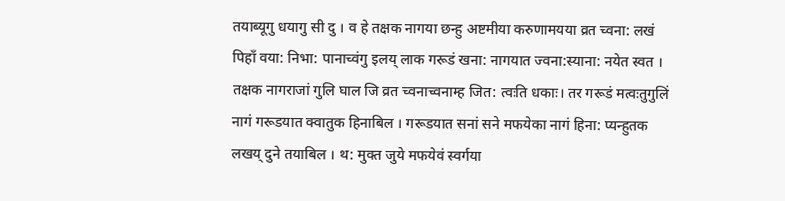तयाब्यूगु धयागु सी दु । व हे तक्षक नागया छन्हु अष्टमीया करुणामयया व्रत च्वना: लखं पिहाँ वया: निभा: पानाच्वंगु इलय् लाक गरूडं खना: नागयात ज्वना:स्याना: नयेत स्वत । तक्षक नागराजां गुलि घाल जि व्रत च्वनाच्वनाम्ह जित: त्वःति धकाः। तर गरूडं मत्वःतुगुलिं नागं गरूडयात क्वातुक हिनाबिल । गरूडयात सनां सने मफयेका नागं हिना: प्यन्हुतक लखय् दुने तयाबिल । थ: मुक्त जुये मफयेवं स्वर्गया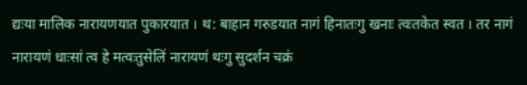द्यःया मालिक नारायणयात पुकारयात । थ: बाहान गरुडयात नागं हिनातःगु खनाः त्वःतकेत स्वत । तर नागं नारायणं धाःसां त्व हे मत्वःतुसेलिं नारायणं थःगु सुदर्शन चक्रं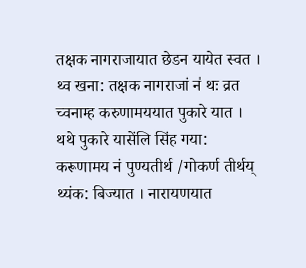तक्षक नागराजायात छेडन यायेत स्वत । थ्व खना: तक्षक नागराजां न॑ थः व्रत च्वनाम्ह करुणामययात पुकारे यात । थथे पुकारे यासेंलि सिंह गया: करूणामय नं पुण्यतीर्थ /गोकर्ण तीर्थय्‌ थ्यंक: बिज्यात । नारायणयात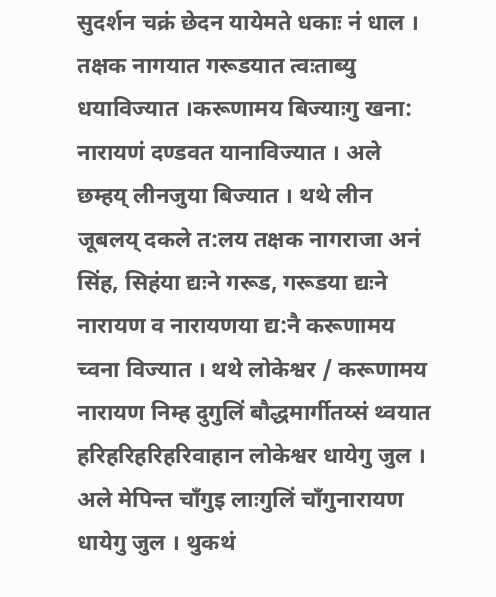सुदर्शन चक्रं छेदन यायेमते धकाः नं धाल । तक्षक नागयात गरूडयात त्वःताब्यु धयाविज्यात ।करूणामय बिज्याःगु खना: नारायणं दण्डवत यानाविज्यात । अले छम्हय् लीनजुया बिज्यात । थथे लीन जूबलय्‌ दकले त:लय तक्षक नागराजा अनं सिंह, सिहंया द्यःने गरूड, गरूडया द्यःने नारायण व नारायणया द्य:नै करूणामय च्वना विज्यात । थथे लोकेश्वर / करूणामय नारायण निम्ह दुगुलिं बौद्धमार्गीतय्सं थ्वयात हरिहरिहरिहरिवाहान लोकेश्वर धायेगु जुल । अले मेपिन्त चाँगुइ लाःगुलिं चाँगुनारायण धायेगु जुल । थुकथं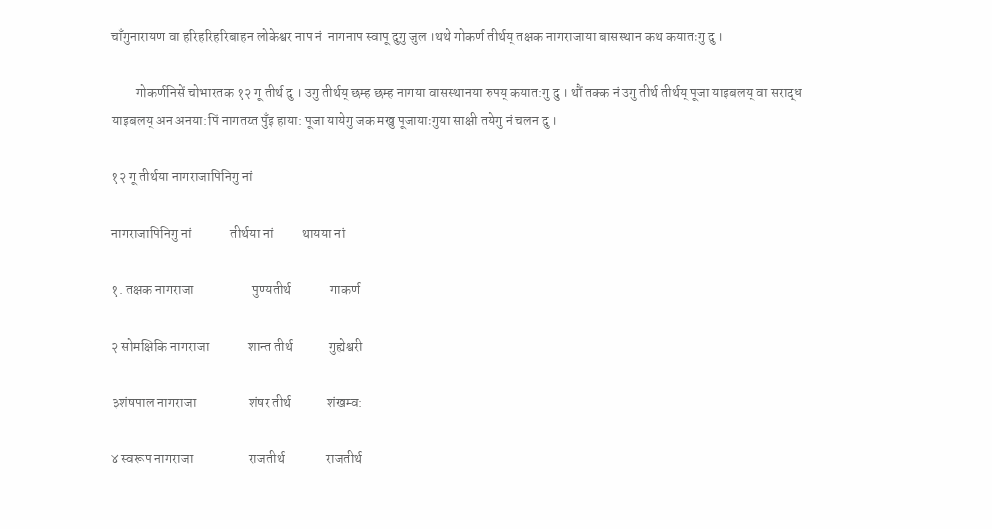चाँगुनारायण वा हरिहरिहरिबाहन लोकेश्वर नाप नं  नागनाप स्वापू दुगु जुल ।थथे गोकर्ण तीर्थय् तक्षक नागराजाया बासस्थान कथ कयातःगु दु ।

         गोकर्णनिसें चोभारतक १२ गू तीर्थ दु । उगु तीर्थय् छम्ह छम्ह नागया वासस्थानया रुपय्‌ कयात:गु दु । थौं तक्क नं उगु तीर्थ तीर्थय् पूजा याइबलय्‌ वा सराद्ध याइबलय्‌ अन अनया:पिं नागतय्त पुँइ हाया: पूजा यायेगु जक मखु पूजायाःगुया साक्षी तयेगु नं चलन दु ।

१२ गू तीर्थया नागराजापिनिगु नां

नागराजापिनिगु नां              तीर्थया नां          थायया नां

१. तक्षक नागराजा                     पुण्यतीर्थ              गाकर्ण

२ सोमक्षिकि नागराजा              शान्त तीर्थ             गुह्येश्वरी

३शंषपाल नागराजा                   शंषर तीर्थ             शंखम्व:

४ स्वरूप नागराजा                    राजतीर्थ               राजतीर्थ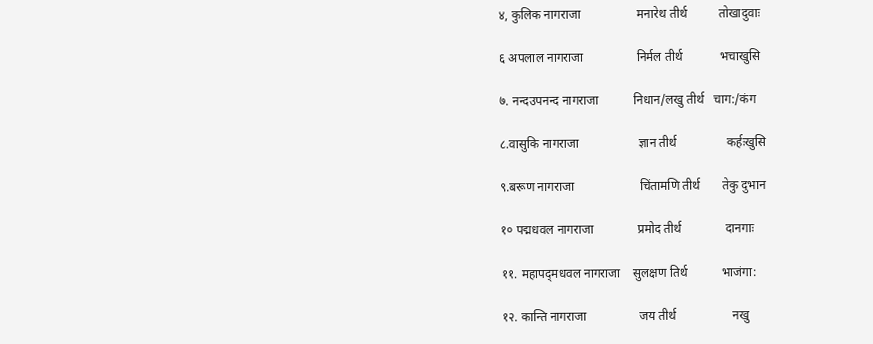४, कुलिक नागराजा                  मनारेथ तीर्थ          तोखादुवाः

६ अपलाल नागराजा                 निर्मल तीर्थ            भचाखुसि

७. नन्दउपनन्द नागराजा           निधान/लखु तीर्थ   चाग:/कंग

८.वासुकि नागराजा                   ज्ञान तीर्थ                कर्हःखुसि

९.बरूण नागराजा                     चिंतामणि तीर्थ       तेकु दुभान

१० पद्मधवल नागराजा              प्रमोद तीर्थ              दानगाः

११. महापद्‌मधवल नागराजा    सुलक्षण तिर्थ           भाजंगा:

१२. कान्ति नागराजा                 जय तीर्थ                  नखु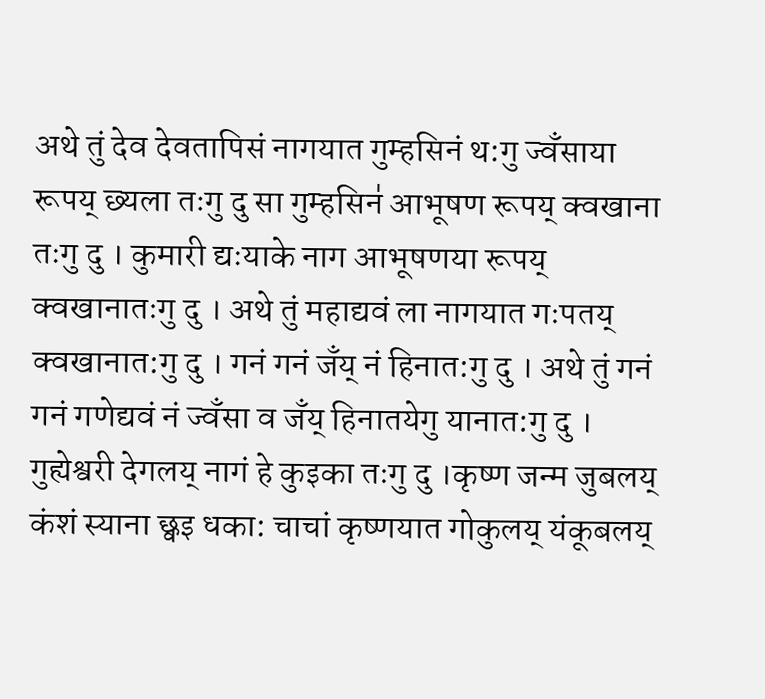अथे तुं देव देवतापिसं नागयात गुम्हसिनं थ:गु ज्वँसाया रूपय्‌ छ्यला तःगु दु सा गुम्हसिन॑ आभूषण रूपय्‌ क्वखाना तःगु दु । कुमारी द्यःयाके नाग आभूषणया रूपय्‌ क्वखानातःगु दु । अथे तुं महाद्यवं ला नागयात गःपतय्‌ क्वखानात:गु दु । गनं गनं जँय् नं हिनात:गु दु । अथे तुं गनं गनं गणेद्यवं नं ज्वँसा व जँय्‌ हिनातयेगु यानात:गु दु । गुह्येश्वरी देगलय्‌ नागं हे कुइका तःगु दु ।कृष्ण जन्म जुबलय्‌ कंशं स्याना छ्वइ धका: चाचां कृष्णयात गोकुलय्‌ यंकूबलय्‌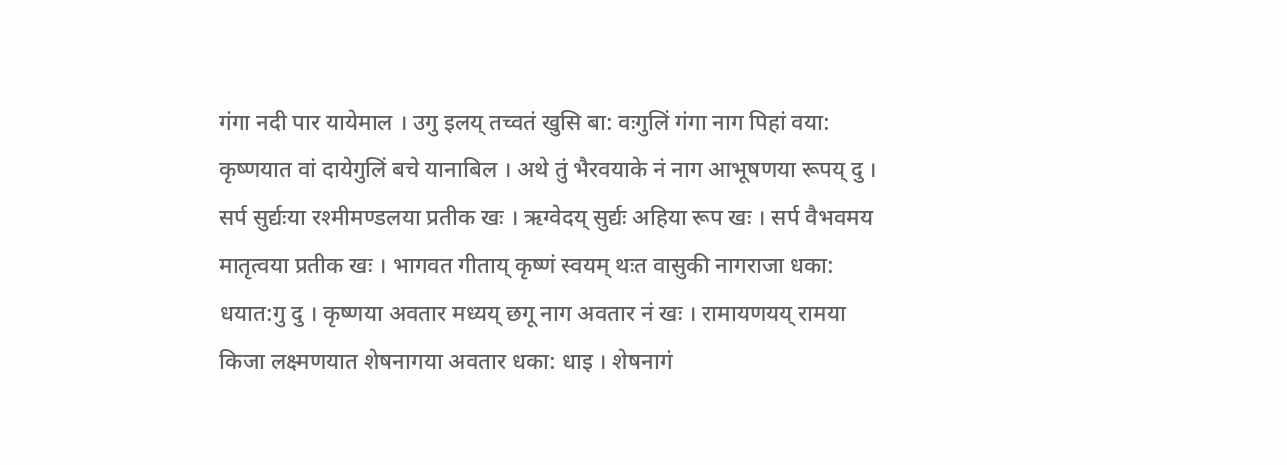गंगा नदी पार यायेमाल । उगु इलय्‌ तच्वतं खुसि बा: वःगुलिं गंगा नाग पिहां वया: कृष्णयात वां दायेगुलिं बचे यानाबिल । अथे तुं भैरवयाके नं नाग आभूषणया रूपय्‌ दु । सर्प सुर्द्यःया रश्मीमण्डलया प्रतीक खः । ऋग्वेदय्‌ सुर्द्यः अहिया रूप खः । सर्प वैभवमय मातृत्वया प्रतीक खः । भागवत गीताय् कृष्णं स्वयम्‌ थःत वासुकी नागराजा धका: धयात:गु दु । कृष्णया अवतार मध्यय्‌ छगू नाग अवतार नं खः । रामायणयय्‌ रामया किजा लक्ष्मणयात शेषनागया अवतार धका: धाइ । शेषनागं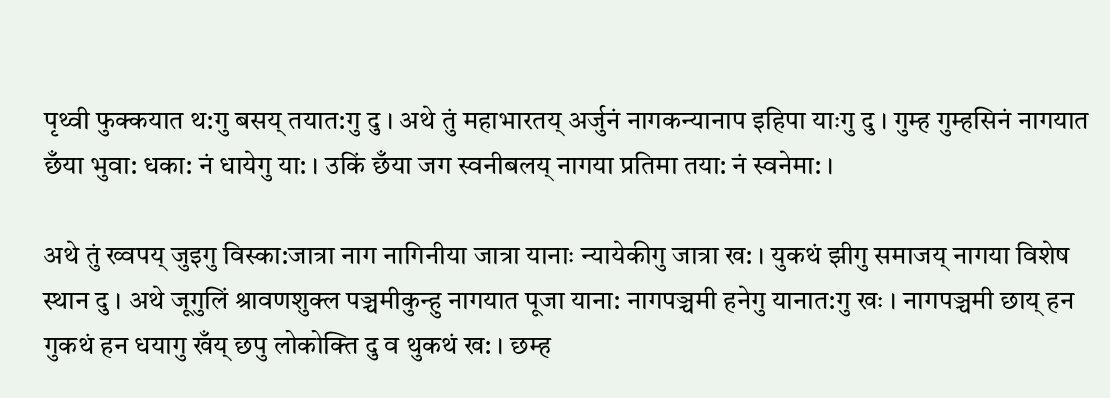पृथ्वी फुक्कयात थ:गु बसय्‌ तयात:गु दु । अथे तुं महाभारतय्‌ अर्जुनं नागकन्यानाप इहिपा याःगु दु । गुम्ह गुम्हसिनं नागयात छँया भुवा: धका: नं धायेगु या: । उकिं छँया जग स्वनीबलय्‌ नागया प्रतिमा तया: नं स्वनेमा: ।

अथे तुं ख्वपय्‌ जुइगु विस्का:जात्रा नाग नागिनीया जात्रा यानाः न्यायेकीगु जात्रा ख: । युकथं झीगु समाजय्‌ नागया विशेष स्थान दु । अथे जूगुलिं श्रावणशुक्ल पञ्चमीकुन्हु नागयात पूजा याना: नागपञ्चमी हनेगु यानात:गु खः । नागपञ्चमी छाय्‌ हन गुकथं हन धयागु खँय्‌ छपु लोकोक्ति दु व थुकथं ख: । छम्ह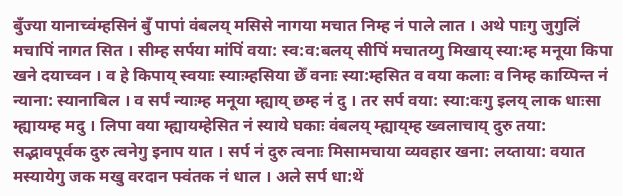बुँज्या यानाच्वंम्हसिनं बुँ पापां वंबलय्‌ मसिसे नागया मचात निम्ह नं पाले लात । अथे पाःगु जुगुलिं मचापिं नागत सित । सीम्ह सर्पया मांपिं वया: स्व:व:बलय्‌ सीपिं मचातय्गु मिखाय्‌ स्या:म्ह मनूया किपा खने दयाच्वन । व हे किपाय्‌ स्वयाः स्याःम्हसिया छेँ वनाः स्या:म्हसित व वया कलाः व निम्ह काय्पिन्त नं न्याना: स्यानाबिल । व सर्पं न्याःम्ह मनूया म्ह्याय्‌ छम्ह नं दु । तर सर्प वया: स्या:वःगु इलय्‌ लाक धाःसा म्ह्यायम्ह मदु । लिपा वया म्ह्यायम्हेसित नं स्याये घकाः वंबलय्‌ म्ह्याय्‌म्ह ख्वलाचाय्‌ दुरु तया: सद्भावपूर्वक दुरु त्वनेगु इनाप यात । सर्प न॑ दुरु त्वनाः मिसामचाया व्यवहार खना: लय्ताया: वयात मस्यायेगु जक मखु वरदान फ्वंतक नं धाल । अले सर्प धा:थें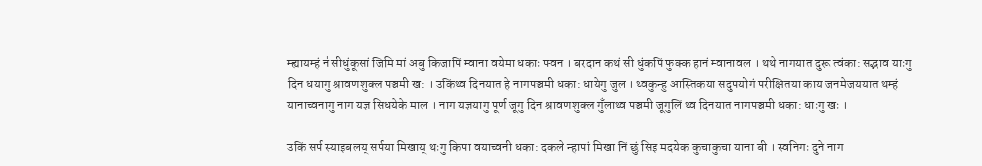म्ह्यायम्हं न॑ सीधुंकूसां जिमि मां अबु किजापिं म्वाना वयेमा धकाः फ्वन । बरदान कथं सी धुंकपिं फुक्क हानं म्वानावल । थथे नागयात दुरू त्वंका: सद्भाव याःगु दिन धयागु श्रावणशुक्ल पञ्चमी ख: । उकिंथ्व दिनयात हे नागपञ्चमी धका: धायेगु जुल । थ्वकुन्हु आस्तिकया सदुपयोगं परीक्षितया काय जनमेजययात थम्हं यानाच्वनागु नाग यज्ञ सिधयेके माल । नाग यज्ञयागु पूर्ण जूगु दिन श्रावणशुक्ल गुँलाथ्व पञ्चमी जूगुलिं थ्व दिनयात नागपञ्चमी धका: धाःगु खः ।

उकिं सर्प स्याइबलय्‌ सर्पया मिखाय्‌ थःगु किपा वयाच्वनी धका: दकले न्हापां मिखा निं छुं सिइ मदयेक कुचाकुचा याना बी । स्वनिगः दुने नाग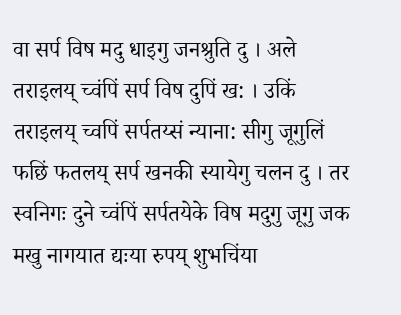वा सर्प विष मदु धाइगु जनश्रुति दु । अले तराइलय्‌ च्वंपिं सर्प विष दुपिं ख: । उकिं तराइलय् च्वपिं सर्पतय्सं न्याना: सीगु जूगुलिं फछिं फतलय्‌ सर्प खनकी स्यायेगु चलन दु । तर स्वनिगः दुने च्वंपिं सर्पतयेके विष मदुगु जूगु जक मखु नागयात द्यःया रुपय्‌ शुभचिंया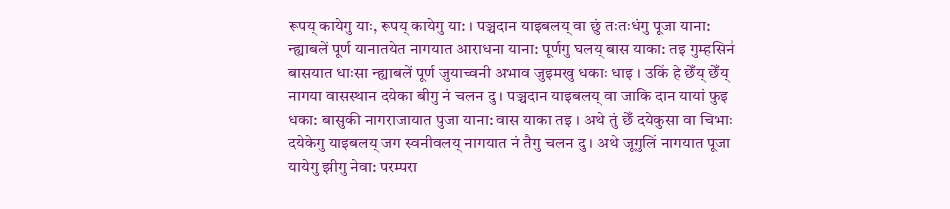रूपय्‌ कायेगु याः, रूपय् कायेगु या: । पञ्चदान याइबलय् वा छुं तःतःधंगु पूजा याना: न्ह्याबलें पूर्ण यानातयेत नागयात आराधना याना: पूर्णगु घलय्‌ बास याका: तइ गुम्हसिन॑ बासयात धाःसा न्ह्याबलें पूर्ण जुयाच्वनी अभाव जुइमखु धकाः धाइ । उकिं हे छेँय्‌ छेँय्‌ नागया वासस्थान दयेका बीगु नं चलन दु । पञ्चदान याइबलय्‌ वा जाकि दान यायां फुइ धका: बासुकी नागराजायात पुजा याना: वास याका तइ । अथे तुं छेँ दयेकुसा वा चिभाः दयेकेगु याइबलय्‌ जग स्वनीवलय् नागयात नं तैगु चलन दु । अथे जूगुलिं नागयात पूजा यायेगु झीगु नेवा: परम्परा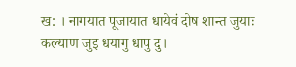ख: । नागयात पूजायात धायेवं दोष शान्त जुयाः कल्याण जुइ धयागु धापु दु।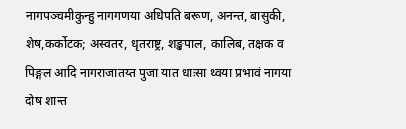नागपञ्चमीकुन्हु नागगणया अधिपति बरूण, अनन्त, बासुकी, शेष,कर्कोटक; अस्वतर, धृतराष्ट्र, शङ्खपाल, कालिब, तक्षक व पिङ्गल आदि नागराजातय्त पुजा यात धाःसा थ्वया प्रभावं नागया दोष शान्त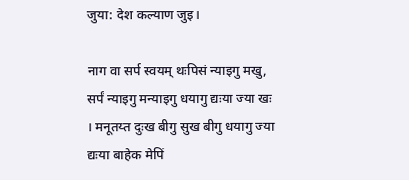जुया: देश कल्याण जुइ।

नाग वा सर्प स्वयम्‌ थःपिसं न्याइगु मखु, सर्पं न्याइगु मन्याइगु धयागु द्यःया ज्या खः । मनूतय्त दुःख बीगु सुख बीगु धयागु ज्या द्यःया बाहेक मेपिं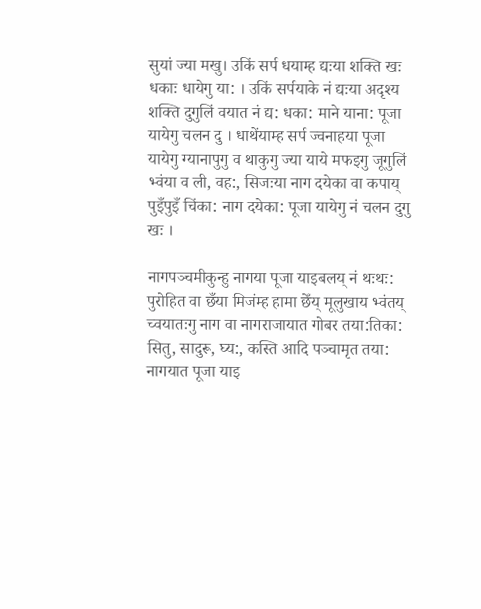सुयां ज्या मखु। उकिं सर्प धयाम्ह द्यःया शक्ति खः धकाः धायेगु या: । उकिं सर्पयाके नं द्यःया अदृश्य शक्ति दुगुलिं वयात नं द्य: धका: माने याना: पूजा यायेगु चलन दु । धाथेंयाम्ह सर्प ज्वनाहया पूजा यायेगु ग्यानापुगु व थाकुगु ज्या याये मफइगु जूगुलिं भ्वंया व ली, वह:, सिजःया नाग दयेका वा कपाय्‌ पुइँपुइँ चिंका: नाग दयेका: पूजा यायेगु नं चलन दुगु खः ।

नागपञ्चमीकुन्हु नागया पूजा याइबलय्‌ नं थःथः: पुरोहित वा छँया मिजंम्ह हामा छेँय् मूलुखाय भ्वंतय्‌ च्वयातःगु नाग वा नागराजायात गोबर तया:तिका: सितु, सादुरू, घ्य:, कस्ति आदि पञ्चामृत तया: नागयात पूजा याइ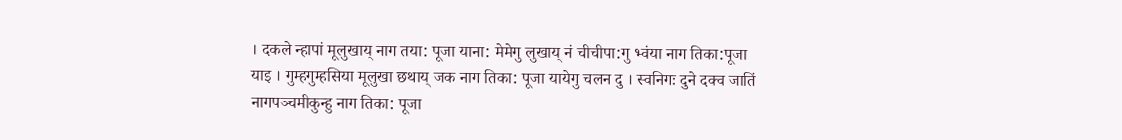। दकले न्हापां मूलुखाय्‌ नाग तया: पूजा याना: मेमेगु लुखाय्‌ नं चीचीपा:गु भ्वंया नाग तिका:पूजा याइ । गुम्हगुम्हसिया मूलुखा छथाय्‌ जक नाग तिका: पूजा यायेगु चलन दु । स्वनिगः दुने दक्व जातिं नागपञ्चमीकुन्हु नाग तिका: पूजा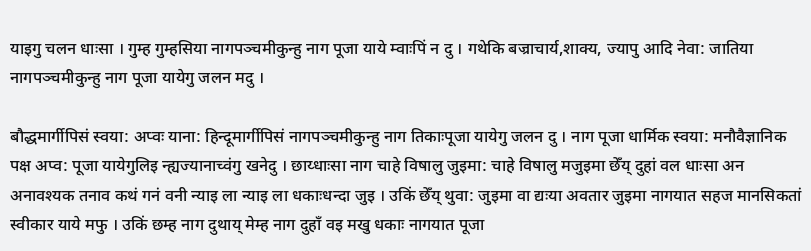याइगु चलन धाःसा । गुम्ह गुम्हसिया नागपञ्चमीकुन्हु नाग पूजा याये म्वाःपिं न दु । गथेकि बज्राचार्य,शाक्य, ज्यापु आदि नेवा: जातिया नागपञ्चमीकुन्हु नाग पूजा यायेगु जलन मदु ।

बौद्धमार्गीपिसं स्वया: अप्वः याना: हिन्दूमार्गीपिसं नागपञ्चमीकुन्हु नाग तिकाःपूजा यायेगु जलन दु । नाग पूजा धार्मिक स्वया: मनौवैज्ञानिक पक्ष अप्व: पूजा यायेगुलिइ न्ह्यज्यानाच्वंगु खनेदु । छाय्धाःसा नाग चाहे विषालु जुइमा: चाहे विषालु मजुइमा छेँय् दुहां वल धाःसा अन अनावश्यक तनाव कथं गनं वनी न्याइ ला न्याइ ला धकाःधन्दा जुइ । उकिं छेँय्‌ थुवा: जुइमा वा द्यःया अवतार जुइमा नागयात सहज मानसिकतां स्वीकार याये मफु । उकिं छम्ह नाग दुथाय्‌ मेम्ह नाग दुहाँ वइ मखु धकाः नागयात पूजा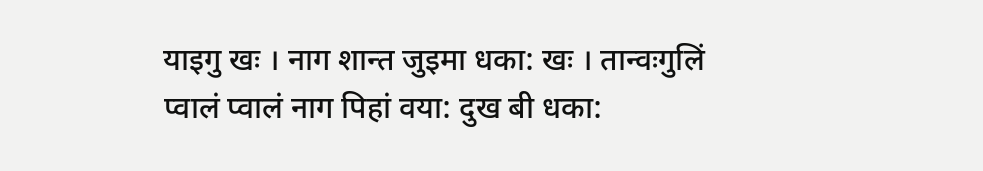याइगु खः । नाग शान्त जुइमा धका: खः । तान्वःगुलिं प्वालं प्वालं नाग पिहां वया: दुख बी धका: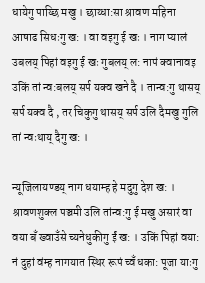धायेगु पाय्छि मखु । छाय्धा:सा श्रावण महिना आषाढ सिधःगु ख: । वा वइगु ई खः । नाग प्यालं उबलय्‌ पिहां वइगु ई खः गुबलय्‌ ल: नापं क्वानावइ उकिं तां न्व:बलय्‌ सर्प यक्व खने दै । तान्व:गु थासय्‌ सर्प यक्व दै , तर चिकुगु थासय्‌ सर्प उलि दैमखु गुलि तां न्वःथाय् दैगु ख: ।

न्यूजिलायण्डय्‌ नाग धयाम्ह हे मदुगु देश ख: । श्रावणशुक्ल पञ्चमी उलि तांन्व:गु ई मखु असारं वा वया बँ ख्वाउँसे च्यनेधुकीगु ईं ख: । उकिं पिहां वया: नं दुहां वंम्ह नागयात स्थिर रूपं च्वँ धका: पूजा याःगु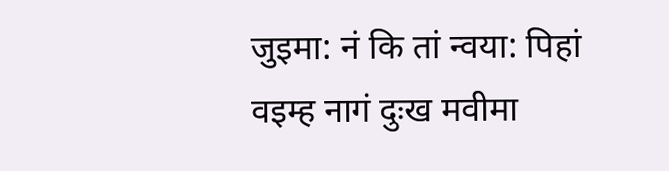जुइमा: नं कि तां न्वया: पिहां वइम्ह नागं दुःख मवीमा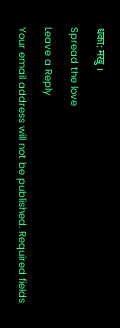धका: मखु ।

Spread the love

Leave a Reply

Your email address will not be published. Required fields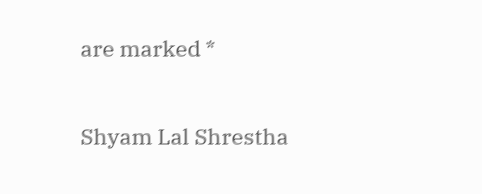are marked *

Shyam Lal Shrestha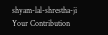shyam-lal-shrestha-ji
Your Contribution